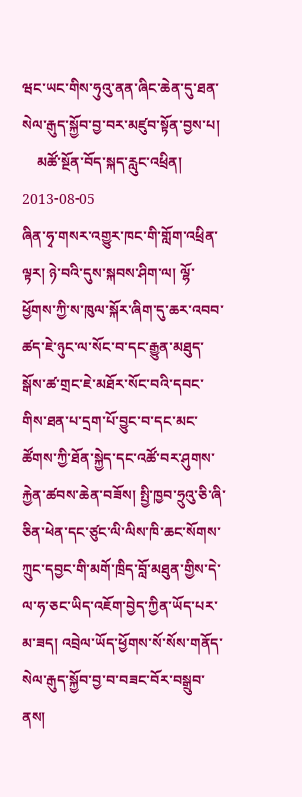ཝང་ཡང་གིས་ཧུའུ་ནན་ཞིང་ཆེན་དུ་ཐན་སེལ་རྒུད་སྐྱོབ་བྱ་བར་མཛུབ་སྟོན་བྱས་པ།
    མཚོ་སྔོན་བོད་སྐད་རླུང་འཕྲིན།    2013-08-05
ཞིན་ཧྭ་གསར་འགྱུར་ཁང་གི་གློག་འཕྲིན་ལྟར། ཉེ་བའི་དུས་སྐབས་ཤིག་ལ། ལྷོ་ཕྱོགས་ཀྱི་ས་ཁུལ་སྐོར་ཞིག་དུ་ཆར་འབབ་ཚད་ཇེ་ཉུང་ལ་སོང་བ་དང་རྒྱུན་མཐུད་སྒོས་ཚ་གྲང་ཇེ་མཐོར་སོང་བའི་དབང་གིས་ཐན་པ་དྲག་པོ་བྱུང་བ་དང་མང་ཚོགས་ཀྱི་ཐོན་སྐྱེད་དང་འཚོ་བར་ཤུགས་རྐྱེན་ཚབས་ཆེན་བཟོས། སྤྱི་ཁྱབ་ཧྲུའུ་ཅི་ཞི་ཅིན་ཕེན་དང་ཙུང་ལི་ལིས་ཁི་ཆང་སོགས་ཀྲུང་དབྱང་གི་མགོ་ཁྲིད་བློ་མཐུན་གྱིས་དེ་ལ་ཧ་ཅང་ཡིད་འཇོག་བྱེད་ཀྱིན་ཡོད་པར་མ་ཟད། འབྲེལ་ཡོད་ཕྱོགས་སོ་སོས་གནོད་སེལ་རྒུད་སྐྱོབ་བྱ་བ་བཟང་བོར་བསྒྲུབ་ནས།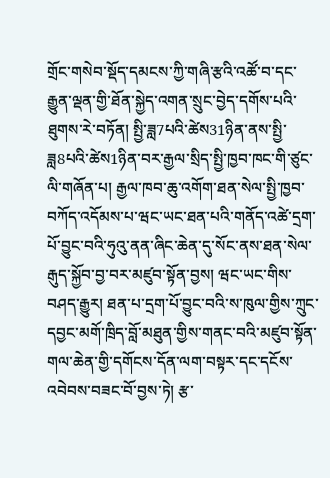གྲོང་གསེབ་སྡོད་དམངས་ཀྱི་གཞི་རྩའི་འཚོ་བ་དང་རྒྱུན་ལྡན་གྱི་ཐོན་སྐྱེད་འགན་སྲུང་བྱེད་དགོས་པའི་ཐུགས་རེ་བཏོན། སྤྱི་ཟླ7པའི་ཚེས31ཉིན་ནས་སྤྱི་ཟླ8པའི་ཚེས1ཉིན་བར་རྒྱལ་སྲིད་སྤྱི་ཁྱབ་ཁང་གི་ཙུང་ལི་གཞོན་པ། རྒྱལ་ཁབ་ཆུ་འགོག་ཐན་སེལ་སྤྱི་ཁྱབ་བཀོད་འདོམས་པ་ཝང་ཡང་ཐན་པའི་གནོད་འཚེ་དྲག་པོ་བྱུང་བའི་ཧུའུ་ནན་ཞིང་ཆེན་དུ་སོང་ནས་ཐན་སེལ་རྒུད་སྐྱོབ་བྱ་བར་མཛུབ་སྟོན་བྱས། ཝང་ཡང་གིས་བཤད་རྒྱུར། ཐན་པ་དྲག་པོ་བྱུང་བའི་ས་ཁུལ་གྱིས་ཀྲུང་དབྱང་མགོ་ཁྲིད་བློ་མཐུན་གྱིས་གནང་བའི་མཛུབ་སྟོན་གལ་ཆེན་གྱི་དགོངས་དོན་ལག་བསྟར་དང་དངོས་འབེབས་བཟང་བོ་བྱས་ཏེ། རྩ་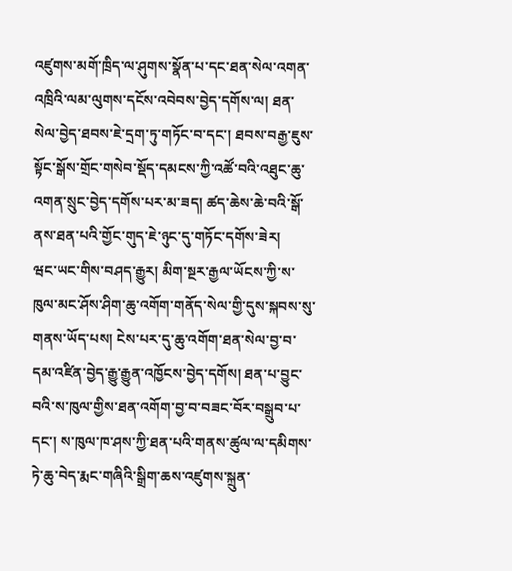འཛུགས་མགོ་ཁྲིད་ལ་ཤུགས་སྣོན་པ་དང་ཐན་སེལ་འགན་འཁྲིའི་ལམ་ལུགས་དངོས་འབེབས་བྱེད་དགོས་ལ། ཐན་སེལ་བྱེད་ཐབས་ཇེ་དྲག་ཏུ་གཏོང་བ་དང་། ཐབས་བརྒྱ་ཇུས་སྟོང་སྒོས་གྲོང་གསེབ་སྡོད་དམངས་ཀྱི་འཚོ་བའི་འཐུང་ཆུ་འགན་སྲུང་བྱེད་དགོས་པར་མ་ཟད། ཚད་ཆེས་ཆེ་བའི་སྒོ་ནས་ཐན་པའི་གྱོང་གུད་ཇེ་ཉུང་དུ་གཏོང་དགོས་ཟེར།
ཝང་ཡང་གིས་བཤད་རྒྱུར། མིག་སྔར་རྒྱལ་ཡོངས་ཀྱི་ས་ཁུལ་མང་ཤོས་ཤིག་ཆུ་འགོག་གནོད་སེལ་གྱི་དུས་སྐབས་སུ་གནས་ཡོད་པས། ངེས་པར་དུ་ཆུ་འགོག་ཐན་སེལ་བྱ་བ་དམ་འཛིན་བྱེད་རྒྱུ་རྒྱུན་འཁྱོངས་བྱེད་དགོས། ཐན་པ་བྱུང་བའི་ས་ཁུལ་གྱིས་ཐན་འགོག་བྱ་བ་བཟང་བོར་བསྒྲུབ་པ་དང་། ས་ཁུལ་ཁ་ཤས་ཀྱི་ཐན་པའི་གནས་ཚུལ་ལ་དམིགས་ཏེ་ཆུ་བེད་རྨང་གཞིའི་སྒྲིག་ཆས་འཛུགས་སྐྲུན་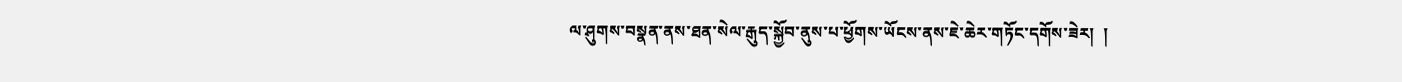ལ་ཤུགས་བསྣན་ནས་ཐན་སེལ་རྒུད་སྐྱོབ་ནུས་པ་ཕྱོགས་ཡོངས་ནས་ཇེ་ཆེར་གཏོང་དགོས་ཟེར།  །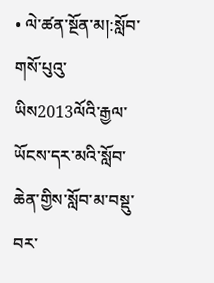• ལེ་ཚན་སྔོན་མ།:སློབ་གསོ་པུའུ་ཡིས2013ལོའི་རྒྱལ་ཡོངས་དར་མའི་སློབ་ཆེན་གྱིས་སློབ་མ་བསྡུ་བར་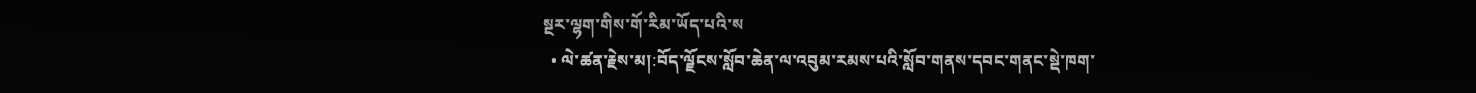སྔར་ལྷག་གིས་གོ་རིམ་ཡོད་པའི་ས
  • ལེ་ཚན་རྗེས་མ།:བོད་ལྗོངས་སློབ་ཆེན་ལ་འབུམ་རམས་པའི་སློབ་གནས་དབང་གནང་སྡེ་ཁག་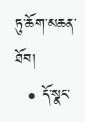ཏུ་ཆོག་མཆན་ཐོབ།
  • དོ་སྣང་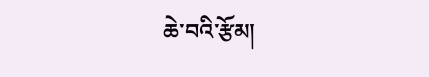ཆེ་བའི་རྩོམ།